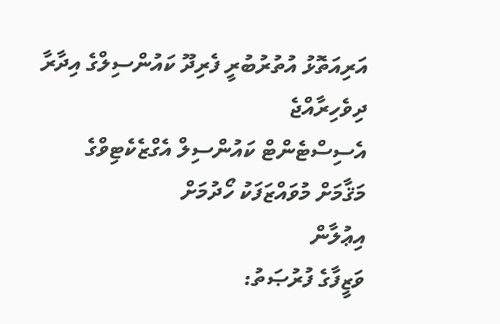އަރިއަތޮޅު އުތުރުބުރީ ފެރިދޫ ކައުންސިލްގެ އިދާރާ
ދިވެހިރާއްޖެ
އެސިސްޓެންޓް ކައުންސިލް އެގްޒެކެޓިވްގެ މަޤާމަށް މުވައްޒަފަކު ހޯދުމަށް
އިޢުލާން
ވަޒީފާގެ ފުރުޞަތު: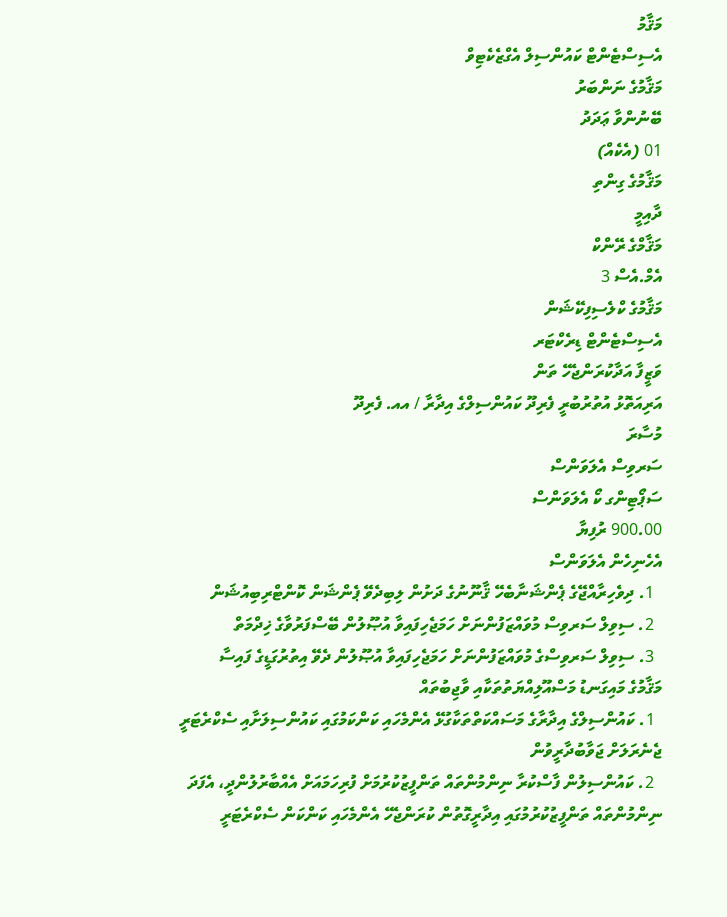މަޤާމު
އެސިސްޓެންޓް ކައުންސިލް އެގްޒެކެޓިވް
މަޤާމުގެ ނަންބަރު
ބޭނުންވާ ޢަދަދު
01 (އެކެއް)
މަޤާމުގެ ގިންތި
ދާއިމީ
މަޤާމްގެ ރޭންކް
އެމް.އެސް 3
މަޤާމުގެ ކްލެސިފިކޭޝަން
އެސިސްޓެންޓް ޑިރެކްޓަރ
ވަޒީފާ އަދާކުރަންޖެހޭ ތަން
އަރިއަތޮޅު އުތުރުބުރީ ފެރިދޫ ކައުންސިލްގެ އިދާރާ / އއ. ފެރިދޫ
މުސާރަ
ސަރވިސް އެލަވަންސް
ސަޕޯޓިންގ ކޯ އެލަވަންސް
900.00 ރުފިޔާ
އެހެނިހެން އެލަވަންސް
  1. ދިވެހިރާއްޖޭގެ ޕެންޝަނާބެހޭ ޤާނޫނުގެ ދަށުން ލިބިދެވޭ ޕެންޝަން ކޮންޓްރިބިއުޝަން
  2. ސިވިލް ސަރވިސް މުވައްޒަފުންނަށް ހަމަޖެހިފައިވާ އުޞޫލުން ބޭސްފަރުވާގެ ޚިދްމަތް
  3. ސިވިލް ސަރވިސްގެ މުވައްޒަފުންނަށް ހަމަޖެހިފައިވާ އުޞޫލުން ދެވޭ އިތުރުގަޑީގެ ފައިސާ
މަޤާމުގެ މައިގަނޑު މަސްއޫލިއްޔަތުތަކާއި ވާޖިބުތައް
  1. ކައުންސިލްގެ އިދާރާގެ މަސައްކަތްތަކާގުޅޭ އެންމެހައި ކަންކަމުގައި ކައުންސިލަށާއި ސެކްރެޓަރީ ޖެނެރަލަށް ޖަވާބުދާރީވުން
  2. ކައުންސިލުން ފާސްކުރާ ނިންމުންތައް ތަންފީޒުކުރުމަށް ފުރިހަމައަށް އެއްބާރުލުންދީ، އެފަދަ ނިންމުންތައް ތަންފީޒުކުރުމުގައި އިދާރީގޮތުން ކުރަންޖެހޭ އެންމެހައި ކަންކަން ސެކްރެޓަރީ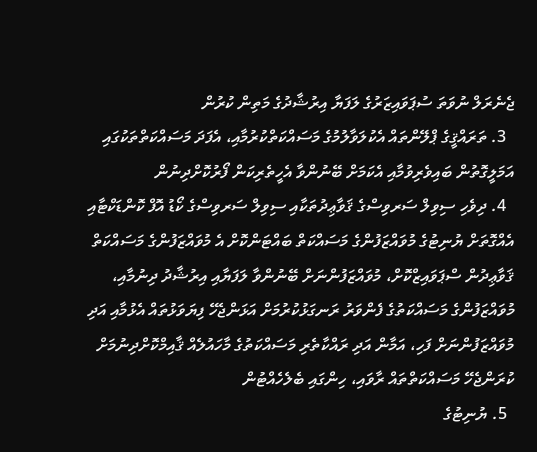ޖެނެރަލް ނުވަތަ ސުޕަވައިޒަރުގެ ލަފަޔާ އިރުޝާދުގެ މަތިން ކުރުން
  3. ތަރައްޤީގެ ޕްލޭންތައް އެކުލަވާލުމުގެ މަސައްކަތްކުރުމާއި، އެފަދަ މަސައްކަތްތަކުގައި އަމަލީގޮތުން ބައިވެރިވުމާއި އެކަމަށް ބޭނުންވާ އެހީތެރިކަން ފޯރުކޮށްދިނުން
  4. ދިވެހި ސިވިލް ސަރވިސްގެ ޤަވާޢިދުތަކާއި ސިވިލް ސަރވިސްގެ ކޯޑު އޮފް ކޮންޑަކްޓާއި އެއްގޮތަށް ޔުނިޓުގެ މުވައްޒަފުންގެ މަސައްކަތް ބައްޓަންކޮށް އެ މުވައްޒަފުންގެ މަސައްކަތް ޤަވާޢިދުން ސްޕަވައިޒްކޮށް، މުވައްޒަފުންނަށް ބޭނުންވާ ލަފަޔާއި އިރުޝާދު ދިނުމާއި، މުވައްޒަފުންގެ މަސައްކަތުގެ ފެންވަރު ރަނގަޅުކުރުމަށް އަޅަންޖެހޭ ފިޔަވަޅުތައް އެޅުމާއި އަދި މުވައްޒަފުންނަށް ފަހި، އަމާން އަދި ރައްކާތެރި މަސައްކަތުގެ މާހައުލެއް ޤާއިމްކޮށްދިނުމަށް ކުރަންޖެހޭ މަސައްކަތްތައް ރާވައި، ހިންގައި ބެލެހެއްޓުން
  5. ޔުނިޓުގެ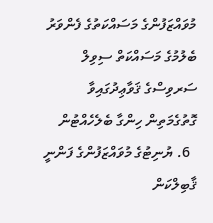މުވައްޒަފުންގެ މަސައްކަތުގެ ފެންވަރު ބެލުމުގެ މަސައްކަތް ސިވިލް ސަރވިސްގެ ޤަވާޢިދުގައިވާ ގޮތުގެމަތިން ހިންގާ ބެލެހެއްޓުން
  6. ޔުނިޓުގެ މުވައްޒަފުންގެ ފަންނީ ޤާބިލްކަން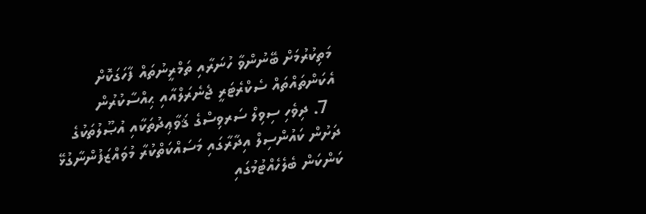މަތިކުރުމަށް ބޭނުންވާ ހުނަރާއި ތަމްރީނުތައް ފާހަގަކޮށް އެކަންތައްތައް ސެކްރެޓަރީ ޖެނެރަލްއާއި ޙިއްސާކުރުން
  7. ދިވެހި ސިވިލް ސަރވިސްގެ ޤަވާޢިދުތަކާއި އުޞޫލުތަކުގެ ދަށުން ކައުންސިލް އިދާރާގައި މަސައްކަތްކުރާ މުވައްޒަފުންނާގުޅޭ ކަންކަން ބެލެހެއްޓުމުގައި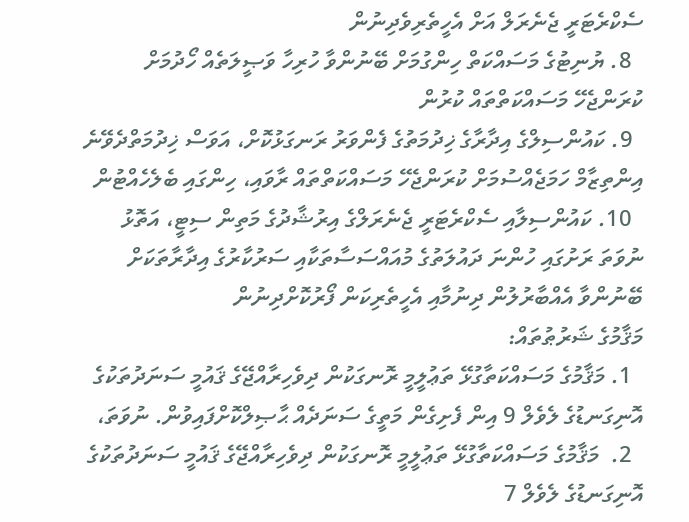ސެކްރެޓަރީ ޖެނެރަލް އަށް އެހީތެރިވެދިނުން
  8. ޔުނިޓުގެ މަސައްކަތް ހިންގުމަށް ބޭނުންވާ ހުރިހާ ވަޞީލަތެއް ހޯދުމަށް ކުރަންޖެހޭ މަސައްކަތްތައް ކުރުން
  9. ކައުންސިލްގެ އިދާރާގެ ޚިދުމަތުގެ ފެންވަރު ރަނގަޅުކޮށް، އަވަސް ޚިދުމަތްދެވޭނެ އިންތިޒާމް ހަމަޖެއްސުމަށް ކުރަންޖެހޭ މަސައްކަތްތައް ރާވައި، ހިންގައި ބެލެހެއްޓުން
  10. ކައުންސިލާއި ސެކްރެޓަރީ ޖެނެރަލްގެ އިރުޝާދުގެ މަތިން ސިޓީ، އަތޮޅު ނުވަތަ ރަށުގައި ހުންނަ ދައުލަތުގެ މުއައްސަސާތަކާއި ސަރުކާރުގެ އިދާރާތަކަށް ބޭނުންވާ އެއްބާރުލުން ދިނުމާއި އެހީތެރިކަން ފޯރުކޮށްދިނުން
މަޤާމުގެ ޝަރުޠުތައް:
  1. މަޤާމުގެ މަސައްކަތާގުޅޭ ތަޢުލީމީ ރޮނގަކުން ދިވެހިރާއްޖޭގެ ޤައުމީ ސަނަދުތަކުގެ އޮނިގަނޑުގެ ލެވެލް 9 އިން ފެށިގެން މަތީގެ ސަނަދެއް ޙާޞިލްކޮށްފައިވުން. ނުވަތަ،
  2.  މަޤާމުގެ މަސައްކަތާގުޅޭ ތަޢުލީމީ ރޮނގަކުން ދިވެހިރާއްޖޭގެ ޤައުމީ ސަނަދުތަކުގެ އޮނިގަނޑުގެ ލެވެލް 7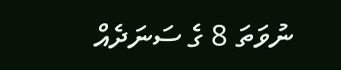ނުވަތަ 8 ގެ ސަނަދެއް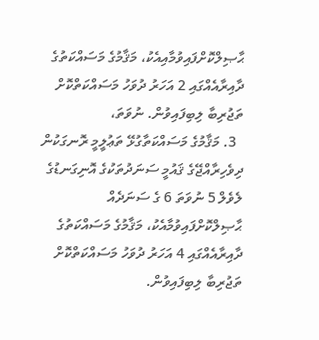ޙާޞިލްކޮށްފައިވުމާއިއެކު، މަޤާމުގެ މަސައްކަތުގެ ދާއިރާއެއްގައި 2 އަހަރު ދުވަހު މަސައްކަތްކޮށް ތަޖުރިބާ ލިބިފައިވުން. ނުވަތަ،
  3. މަޤާމުގެ މަސައްކަތާގުޅޭ ތަޢުލީމީ ރޮނގަކުން ދިވެހިރާއްޖޭގެ ޤައުމީ ސަނަދުތަކުގެ އޮނިގަނޑުގެ ލެވެލް 5 ނުވަތަ 6 ގެ ސަނަދެއް ޙާޞިލްކޮށްފައިވުމާއެކު، މަޤާމުގެ މަސައްކަތުގެ ދާއިރާއެއްގައި 4 އަހަރު ދުވަހު މަސައްކަތްކޮށް ތަޖުރިބާ ލިބިފައިވުން.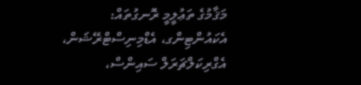މަޤާމުގެ ތަޢުލީމީ ރޮނގުތައް:
އެކައުންޓިންގ، އެޑްމިނިސްޓްރޭޝަން، އެގްރިކަލްޗަރަލް ސައިންސް،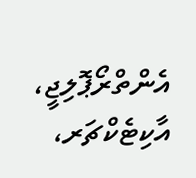އެންތްރޯޕޮލިޖީ، އާކިޓެކްޗަރ،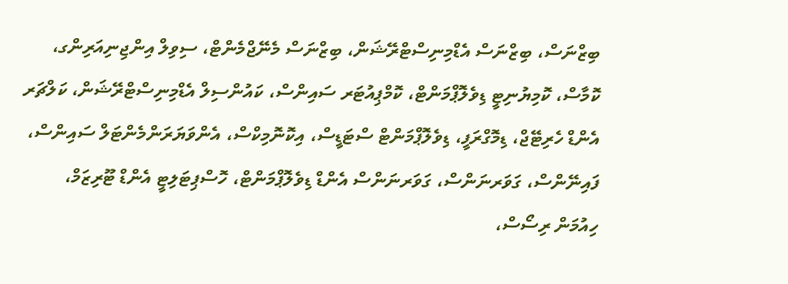ބިޒްނަސް، ބިޒްނަސް އެޑްމިނިސްޓްރޭޝަން، ބިޒްނަސް މެނޭޖްމެންޓް، ސިވިލް އިންޖިނިއަރިންގ، ކޮމާސް، ކޮމިޔުނިޓީ ޑިވެލޮޕްމަންޓް، ކޮމްޕިއުޓަރ ސައިންސް، ކައުންސިލް އެޑްމިނިސްޓްރޭޝަން، ކަލްޗަރ އެންޑް ހެރިޓޭޖް، ޑިމޮގްރަފީ، ޑިވެލޮޕްމަންޓް ސްޓަޑީސް، އިކޮނޮމިކްސް، އެންވަޔަރަންމެންޓަލް ސައިންސް، ފައިނޭންސް، ގަވަރނަންސް، ގަވަރނަންސް އެންޑް ޑިވެލޮޕްމަންޓް، ހޮސްޕިޓަލިޓީ އެންޑް ޓޫރިޒަމް، ހިއުމަން ރިސޯސް،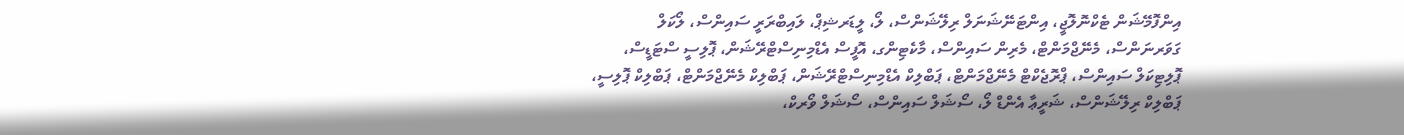އިންފޮމޭޝަން ޓެކްނޮލޮޖީ، އިންޓަނޭޝަނަލް ރިލޭޝަންސް، ލޯ، ލީޑަރޝިޕް، ލައިބްރަރީ ސައިންސް، ލޯކަލް ގަވަރނަންސް، މެނޭޖްމަންޓް، މެރިން ސައިންސް، މާކެޓިންގ، އޮފީސް އެޑްމިނިސްޓްރޭޝަން، ޕޮލިސީ ސްޓަޑީސް، ޕޮލިޓިކަލް ސައިންސް، ޕްރޮޖެކްޓް މެނޭޖްމަންޓް، ޕަބްލިކް އެޑްމިނިސްޓްރޭޝަން، ޕަބްލިކް މެނޭޖްމަންޓް، ޕަބްލިކް ޕޮލިސީ، ޕަބްލިކް ރިލޭޝަންސް، ޝަރީޢާ އެންޑް ލޯ، ސޯޝަލް ސައިންސް، ސޯޝަލް ވޯރކް،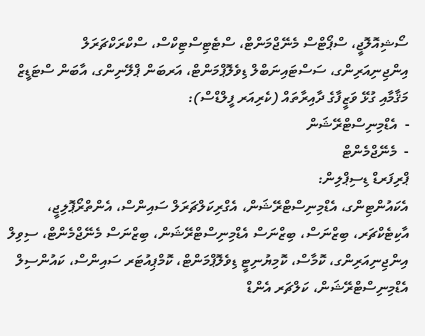ސޯޝިއޮލޮޖީ، ސްޕޯޓްސް މެނޭޖްމަންޓް، ސްޓެޓިސްޓިކްސް، ސްކްރަކްޗަރަލް އިންޖިނިއަރިންގ، ސަސްޓައިނަބްލް ޑިވެލޮޕްމަންޓް، އަރބަން ޕްލޭނިންގ، އާބަން ސްޓަޑީޒް
މަޤާމާއި ގުޅޭ ވަޒީފާގެ ދާއިރާތައް (ކެރިއަރ ފީލްޑްސް):
-  އެޑްމިނިސްޓްރޭޝަން
-  މެނޭޖްމެންޓް
ޕްރިފަރޑް ޑިސިޕްލިން:
އެކައުންޓިންގ، އެޑްމިނިސްޓްރޭޝަން، އެގްރިކަލްޗަރަލް ސައިންސް، އެންތްރޯޕޮލިޖީ، އާކިޓެކްޗަރ، ބިޒްނަސް، ބިޒްނަސް އެޑްމިނިސްޓްރޭޝަން، ބިޒްނަސް މެނޭޖްމެންޓް، ސިވިލް އިންޖިނިއަރިންގ، ކޮމާސް، ކޮމިޔުނިޓީ ޑިވެލޮޕްމަންޓް، ކޮމްޕިއުޓަރ ސައިންސް، ކައުންސިލް އެޑްމިނިސްޓްރޭޝަން، ކަލްޗަރ އެންޑް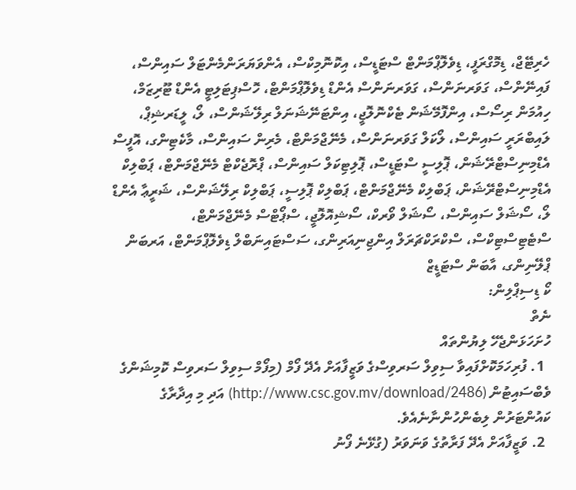ހެރިޓޭޖް، ޑިމޮގްރަފީ، ޑިވެލޮޕްމަންޓް ސްޓަޑީސް، އިކޮނޮމިކްސް، އެންވަޔަރަންމެންޓަލް ސައިންސް، ފައިނޭންސް، ގަވަރނަންސް، ގަވަރނަންސް އެންޑް ޑިވެލޮޕްމަންޓް، ހޮސްޕިޓަލިޓީ އެންޑް ޓޫރިޒަމް، ހިއުމަން ރިސޯސް، އިންފޮމޭޝަން ޓެކްނޮލޮޖީ، އިންޓަނޭޝަނަލް ރިލޭޝަންސް، ލޯ، ލީޑަރޝިޕް، ލައިބްރަރީ ސައިންސް، ލޯކަލް ގަވަރނަންސް، މެނޭޖްމަންޓް، މެރިން ސައިންސް، މާކެޓިންގ، އޮފީސް އެޑްމިނިސްޓްރޭޝަން، ޕޮލިސީ ސްޓަޑީސް، ޕޮލިޓިކަލް ސައިންސް، ޕްރޮޖެކްޓް މެނޭޖްމަންޓް، ޕަބްލިކް އެޑްމިނިސްޓްރޭޝަން، ޕަބްލިކް މެނޭޖްމަންޓް، ޕަބްލިކް ޕޮލިސީ، ޕަބްލިކް ރިލޭޝަންސް، ޝަރީޢާ އެންޑް ލޯ، ސޯޝަލް ސައިންސް، ސޯޝަލް ވޯރކް، ސޯޝިއޮލޮޖީ، ސްޕޯޓްސް މެނޭޖްމަންޓް، ސްޓެޓިސްޓިކްސް، ސްކްރަކްޗަރަލް އިންޖިނިއަރިންގ، ސަސްޓައިނަބްލް ޑިވެލޮޕްމަންޓް، އަރބަން ޕްލޭނިންގ، އާބަން ސްޓަޑީޒް
ކޯ ޑިސިޕްލިން:
ނެތް
ހުށަހަޅަންޖެހޭ ލިޔުންތައް
  1. ފުރިހަމަކޮށްފައިވާ ސިވިލް ސަރވިސްގެ ވަޒީފާއަށް އެދޭ ފޯމް (މިފޯމް ސިވިލް ސަރވިސް ކޮމިޝަންގެ ވެބްސައިޓުން (http://www.csc.gov.mv/download/2486) އަދި މި އިދާރާގެ ކައުންޓަރުން ލިބެންހުންނާނެއެވެ.
  2. ވަޒީފާއަށް އެދޭ ފަރާތުގެ ވަނަވަރު (ގުޅޭނެ ފޯނު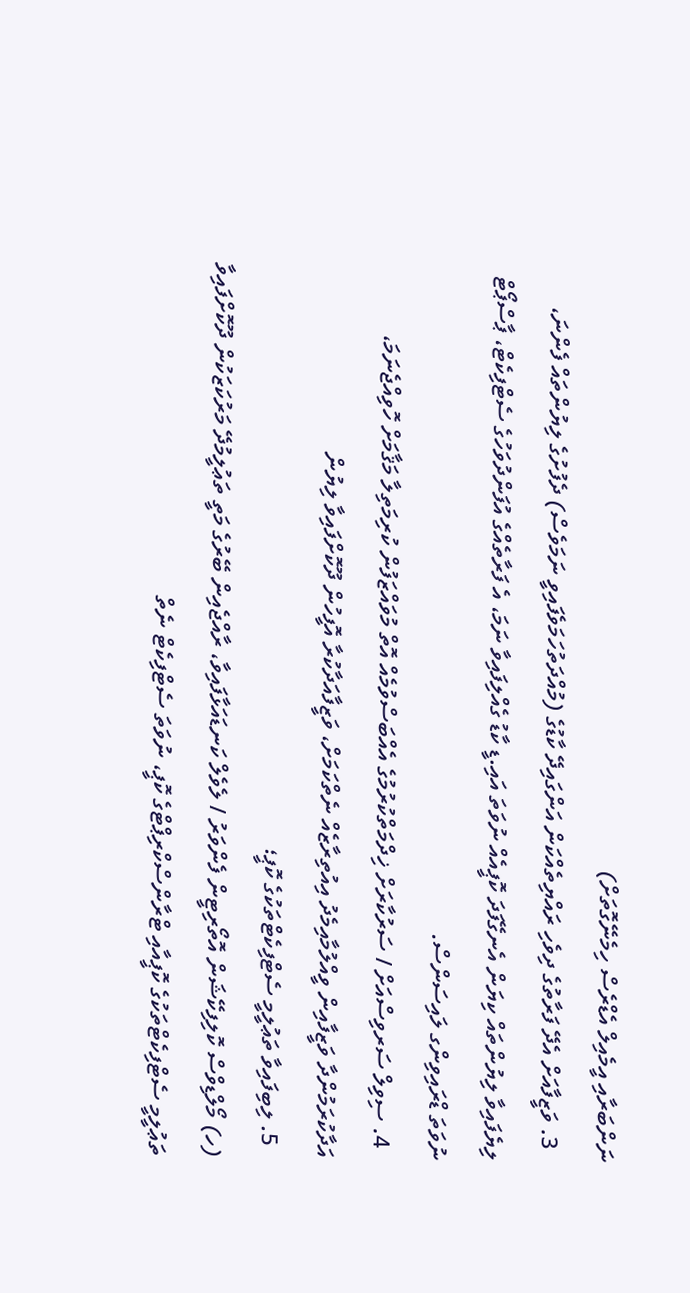ނަންބަރާއި އީމެއިލް އެޑްރެސް ހިމެނޭގޮތަށް)
  3. ވަޒީފާއަށް އެދޭ ފަރާތުގެ ދިވެހި ރައްޔިތެއްކަން އަންގައިދޭ ކާޑުގެ (މުއްދަތުހަމަވެފައިވީ ނަމަވެސް) ދެފުށުގެ ލިޔުންތައް ފެންނަ، ލިޔެފައިވާ ލިޔުންތައް ކިޔަން އެނގޭފަދަ ކޮޕީއެއް ނުވަތަ އައި.ޑީ ކާޑު ގެއްލިފައިވާ ނަމަ، އެ ފަރާތެއްގެ އުފަންދުވަހުގެ ސެޓްފިކެޓް، ޕާސްޕޯޓް ނުވަތަ ޑްރައިވިންގ ލައިސަންސް.
  4. ސިވިލް ސަރވިސްއަށް / ސަރުކާރަށް ޚިދްމަތްކުރުމުގެ އެއްބަސްވުމެއް އޮތް މުވައްޒަފުން ކުރިމަތިލާ މަޤާމަށް ހޮވިއްޖެނަމަ، އަދާކުރަމުންދާ ވަޒީފާއިން ވީއްލުމާއިމެދު އިއުތިރާޒެއް ނެތްކަމަށް، ވަޒީފާއަދާކުރާ އޮފީހުން ދޫކޮށްފައިވާ ލިޔުން
  5. ލިބިފައިވާ ތަޢުލީމީ ސެޓްފިކެޓްތަކުގެ ކޮޕީ؛
(ހ) މޯލްޑިވްސް ކޮލިފިކޭޝަން އޮތޯރިޓީން ފެންވަރު / ލެވެލް ކަނޑައަޅާފައިވާ، ރާއްޖެއިން ބޭރުގެ މަތީ ތަޢުލީމުދޭ މަރުކަޒަކުން ދޫކޮށްފައިވާ ތަޢުލީމީ ސެޓްފިކެޓްތަކުގެ ކޮޕީއާއި ޓްރާންސްކްރިޕްޓްގެ ކޮޕީ، ނުވަތަ ސެޓްފިކެޓް ނެތް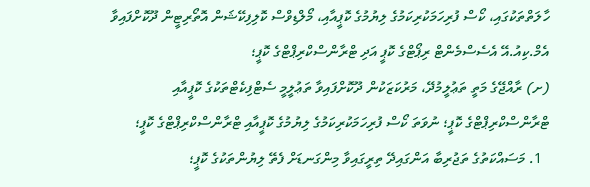ހާލަތްތަކުގައި، ކޯސް ފުރިހަމަކުރިކަމުގެ ލިޔުމުގެ ކޮޕީއާއި، މޯލްޑިވްސް ކޮލިފިކޭޝަން އޮތޯރިޓީން ދޫކޮށްފައިވާ އެމް.ކިއު.އޭ އެސެސްމެންޓް ރިޕޯޓްގެ ކޮޕީ އަދި ޓްރާންސްކްރިޕްޓްގެ ކޮޕީ؛
(ށ) ރާއްޖޭގެ މަތީ ތަޢުލީމުދޭ، މަރުކަޒަކުން ދޫކޮށްފައިވާ ތަޢުލީމީ ސެޓްފިކެޓްތަކުގެ ކޮޕީއާއި ޓްރާންސްކްރިޕްޓްގެ ކޮޕީ؛ ނުވަތަ ކޯސް ފުރިހަމަކުރިކަމުގެ ލިޔުމުގެ ކޮޕީއާއި ޓްރާންސްކްރިޕްޓްގެ ކޮޕީ؛
  1. މަސައްކަތުގެ ތަޖުރިބާ އަންގައިދޭ ތިރީގައިވާ މިންގަނޑަށް ފެތޭ ލިޔުންތަކުގެ ކޮޕީ؛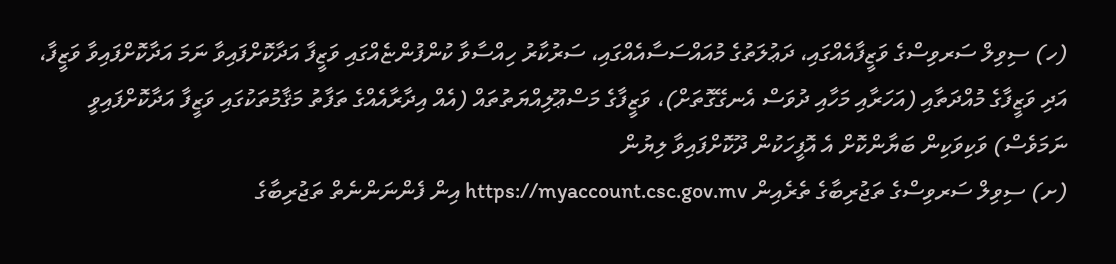(ހ) ސިވިލް ސަރވިސްގެ ވަޒީފާއެއްގައި، ދަޢުލަތުގެ މުއައްސަސާއެއްގައި، ސަރުކާރު ހިއްސާވާ ކުންފުންޏެއްގައި ވަޒީފާ އަދާކޮށްފައިވާ ނަމަ އަދާކޮށްފައިވާ ވަޒީފާ، އަދި ވަޒީފާގެ މުއްދަތާއި (އަހަރާއި މަހާއި ދުވަސް އެނގޭގޮތަށް)، ވަޒީފާގެ މަސްޢޫލިއްޔަތުތައް (އެއް އިދާރާއެއްގެ ތަފާތު މަޤާމުތަކުގައި ވަޒީފާ އަދާކޮށްފައިވީ ނަމަވެސް) ވަކިވަކިން ބަޔާންކޮށް އެ އޮފީހަކުން ދޫކޮށްފައިވާ ލިޔުން
(ށ) ސިވިލް ސަރވިސްގެ ތަޖުރިބާގެ ތެރެއިން https://myaccount.csc.gov.mv އިން ފެންނަންނެތް ތަޖުރިބާގެ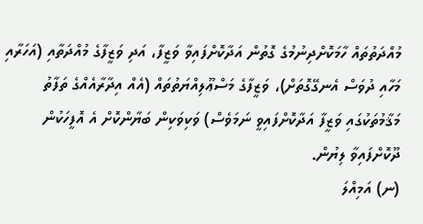މުއްދަތުތައް ހާމަކޮށްދިނުމުގެ ގޮތުން އަދާކޮށްފައިވާ ވަޒީފާ، އަދި ވަޒީފާގެ މުއްދަތާއި (އަހަރާއި މަހާއި ދުވަސް އެނގޭގޮތަށް)، ވަޒީފާގެ މަސްޢޫލިއްޔަތުތައް (އެއް އިދާރާއެއްގެ ތަފާތު މަޤާމުތަކުގައި ވަޒީފާ އަދާކޮށްފައިވީ ނަމަވެސް) ވަކިވަކިން ބަޔާންކޮށް އެ އޮފީހަކުން ދޫކޮށްފައިވާ ލިޔުން.
(ނ) އަމިއްލަ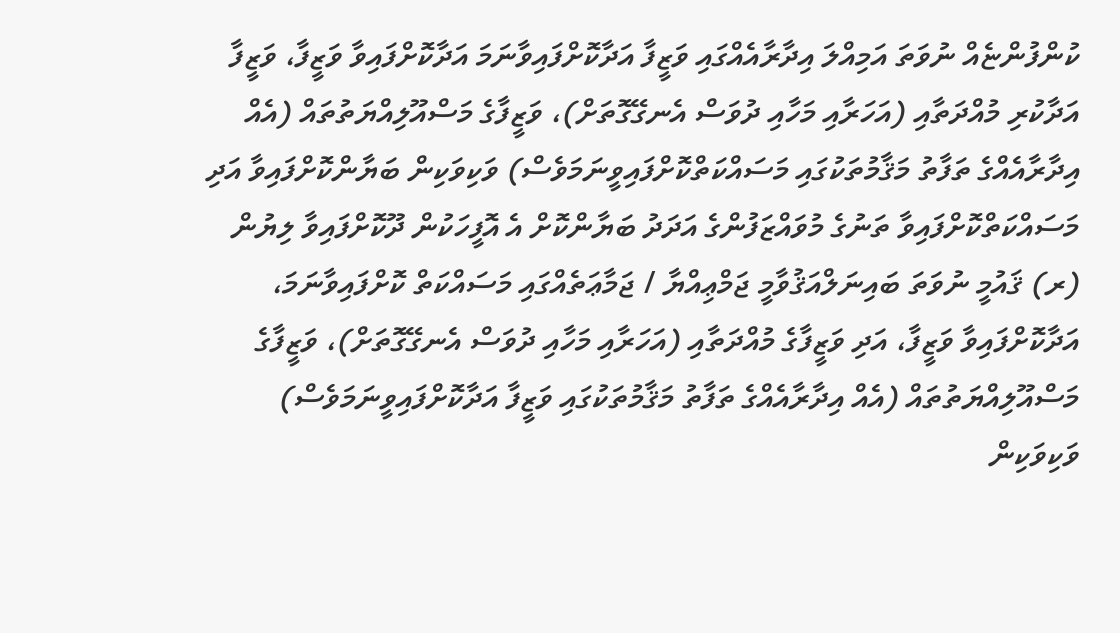ކުންފުންޏެއް ނުވަތަ އަމިއްލަ އިދާރާއެއްގައި ވަޒީފާ އަދާކޮށްފައިވާނަމަ އަދާކޮށްފައިވާ ވަޒީފާ، ވަޒީފާ އަދާކުރި މުއްދަތާއި (އަހަރާއި މަހާއި ދުވަސް އެނގޭގޮތަށް)، ވަޒީފާގެ މަސްއޫލިއްޔަތުތައް (އެއް އިދާރާއެއްގެ ތަފާތު މަޤާމުތަކުގައި މަސައްކަތްކޮށްފައިވީނަމަވެސް) ވަކިވަކިން ބަޔާންކޮށްފައިވާ އަދި މަސައްކަތްކޮށްފައިވާ ތަނުގެ މުވައްޒަފުންގެ އަދަދު ބަޔާންކޮށް އެ އޮފީހަކުން ދޫކޮށްފައިވާ ލިޔުން
(ރ) ޤައުމީ ނުވަތަ ބައިނަލްއަޤުވާމީ ޖަމްޢިއްޔާ / ޖަމާޢަތެއްގައި މަސައްކަތް ކޮށްފައިވާނަމަ، އަދާކޮށްފައިވާ ވަޒީފާ، އަދި ވަޒީފާގެ މުއްދަތާއި (އަހަރާއި މަހާއި ދުވަސް އެނގޭގޮތަށް)، ވަޒީފާގެ މަސްއޫލިއްޔަތުތައް (އެއް އިދާރާއެއްގެ ތަފާތު މަޤާމުތަކުގައި ވަޒީފާ އަދާކޮށްފައިވީނަމަވެސް) ވަކިވަކިން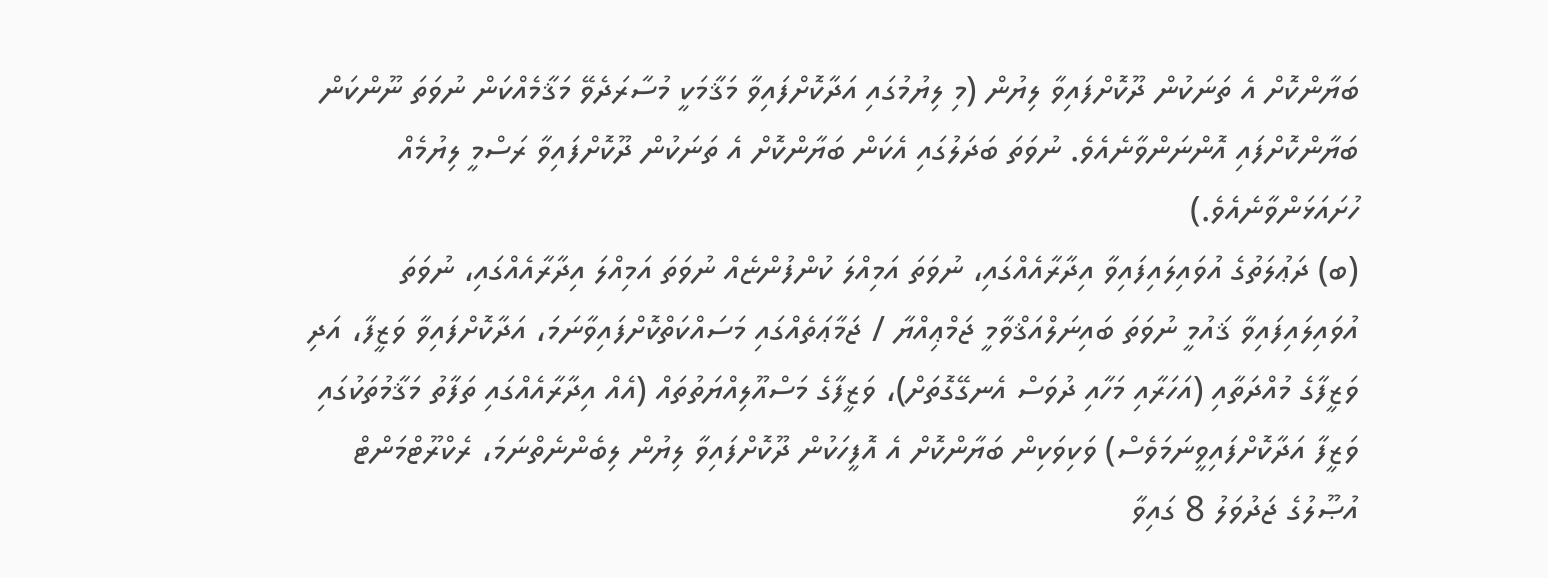ބަޔާންކޮށް އެ ތަނަކުން ދޫކޮށްފައިވާ ލިޔުން (މި ލިޔުމުގައި އަދާކޮށްފައިވާ މަޤާމަކީ މުސާރަދެވޭ މަޤާމެއްކަން ނުވަތަ ނޫންކަން ބަޔާންކޮށްފައި އޮންނަންވާނެއެވެ. ނުވަތަ ބަދަލުގައި އެކަން ބަޔާންކޮށް އެ ތަނަކުން ދޫކޮށްފައިވާ ރަސްމީ ލިޔުމެއް ހުށައަޅަންވާނެއެވެ.)
(ބ) ދަޢުލަތުގެ އުވައިލައިފައިވާ އިދާރާއެއްގައި، ނުވަތަ އަމިއްލަ ކުންފުންޏެއް ނުވަތަ އަމިއްލަ އިދާރާއެއްގައި، ނުވަތަ އުވައިލައިފައިވާ ޤައުމީ ނުވަތަ ބައިނަލްއަޤްވާމީ ޖަމްޢިއްޔާ / ޖަމާޢަތެއްގައި މަސައްކަތްކޮށްފައިވާނަމަ، އަދާކޮށްފައިވާ ވަޒީފާ، އަދި ވަޒީފާގެ މުއްދަތާއި (އަހަރާއި މަހާއި ދުވަސް އެނގޭގޮތަށް)، ވަޒީފާގެ މަސްއޫލިއްޔަތުތައް (އެއް އިދާރާއެއްގައި ތަފާތު މަޤާމުތަކުގައި ވަޒީފާ އަދާކޮށްފައިވީނަމަވެސް) ވަކިވަކިން ބަޔާންކޮށް އެ އޮފީހަކުން ދޫކޮށްފައިވާ ލިޔުން ލިބެންނެތްނަމަ، ރެކްރޫޓްމަންޓް އުޞޫލުގެ ޖަދުވަލު 8 ގައިވާ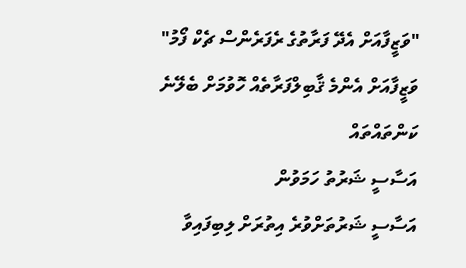"ވަޒީފާއަށް އެދޭ ފަރާތުގެ ރެފަރެންސް ޗެކް ފޯމު"
ވަޒީފާއަށް އެންމެ ޤާބިލްފަރާތެއް ހޮވުމަށް ބެލޭނެ ކަންތައްތައް
އަސާސީ ޝަރުތު ހަމަވުން
އަސާސީ ޝަރުތަށްވުރެ އިތުރަށް ލިބިފައިވާ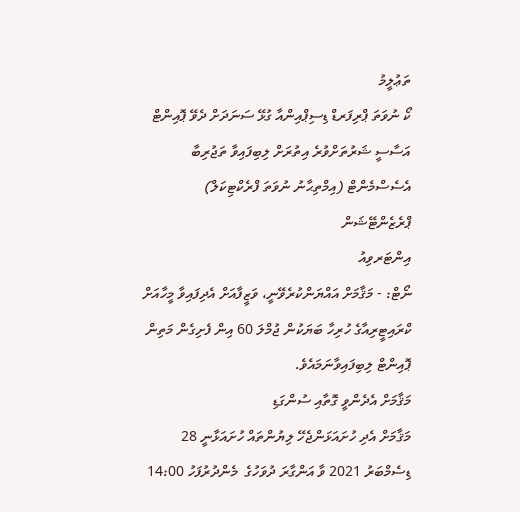ތަޢުލީމު
ކޯ ނުވަތަ ޕްރިފަރޑް ޑިސިޕްއިންއާ ގުޅޭ ސަނަދަށް ދެވޭ ޕޮއިންޓް
އަސާސީ ޝަރުތަށްވުރެ އިތުރަށް ލިބިފައިވާ ތަޖުރިބާ
އެސެސްމެންޓް (އިމްތިޙާނު ނުވަތަ ފްރެކްޓިކަލް)
ޕްރެޒެންޓޭޝަން
އިންޓަރވިއު
ނޯޓް: - މަޤާމަށް އައްޔަންކުރެވޭނީ، ވަޒީފާއަށް އެދިފައިވާ މީހާއަށް ކްރައިޓީރިއާގެ ހުރިހާ ބަޔަކުން ޖުމްލަ 60 އިން ފެށިގެން މަތިން ޕޮއިންޓް ލިބިފައިވާނަމައެވެ.
މަޤާމަށް އެދެންވީ ގޮތާއި ސުންގަޑި
މަޤާމަށް އެދި ހުށައަޅަންޖެހޭ ލިޔުންތައް ހުށައަޅާނީ 28 ޑިސެމްބަރު 2021 ވާ އަންގާރަ ދުވަހުގެ  މެންދުރުފަހު 14:00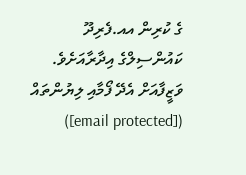ގެ ކުރިން އއ.ފެރިދޫ ކައުންސިލްގެ އިދާރާއަށެވެ. ވަޒީފާއަށް އެދޭ ފޯމާއި ލިޔުންތައް ([email protected])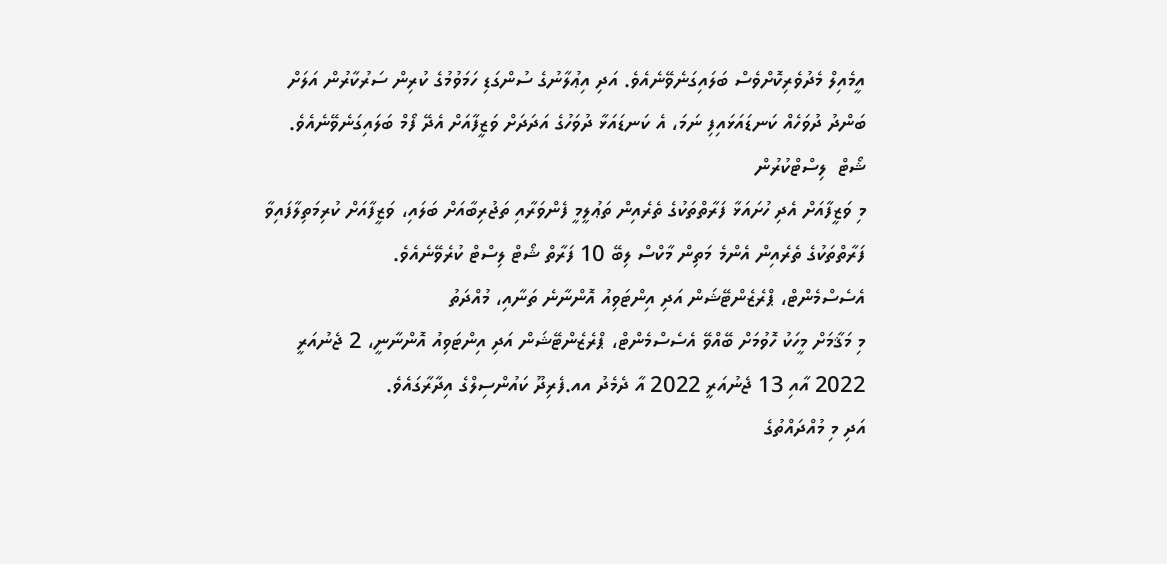އީމެއިލް މެދުވެރިކޮށްވެސް ބަލައިގަނެވޭނެއެވެ. އަދި އިޢުލާނުގެ ސުންގަޑި ހަމަވުމުގެ ކުރިން ސަރުކާރުން އަލަށް ބަންދު ދުވަހެއް ކަނޑައަޅައިފި ނަމަ، އެ ކަނޑައަޅާ ދުވަހުގެ އަދަދަށް ވަޒީފާއަށް އެދޭ ފޯމް ބަލައިގަނެވޭނެއެވެ.
ޝޯޓް  ލިސްޓްކުރުން
މި ވަޒީފާއަށް އެދި ހުށައަޅާ ފަރާތްތަކުގެ ތެރެއިން ތަޢުލީމީ ފެންވަރާއި ތަޖުރިބާއަށް ބަލައި، ވަޒީފާއަށް ކުރިމަތިލާފައިވާ ފަރާތްތަކުގެ ތެރެއިން އެންމެ މަތިން މާކްސް ލިބޭ 10 ފަރާތް ޝޯޓް ލިސްޓް ކުރެވޭނެއެވެ.
އެސެސްމެންޓް، ޕްރެޒެންޓޭޝަން އަދި އިންޓަވިއު އޮންނާނެ ތަނާއި، މުއްދަތު
މި މަޤާމަށް މީހަކު ހޮވުމަށް ބޭއްވޭ އެސެސްމެންޓް، ޕްރެޒެންޓޭޝަން އަދި އިންޓަވިއު އޮންނާނީ، 2 ޖެނުއަރީ 2022 އާއި 13 ޖެނުއަރީ 2022 އާ ދެމެދު އއ.ފެރިދޫ ކައުންސިލްގެ އިދާރާގައެވެ.
އަދި މި މުއްދައްތުގެ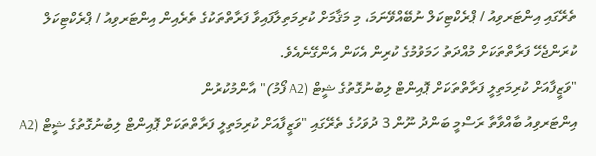ތެރޭގައި އިންޓަރވިއު / ޕްރެކްޓިކަލް ނުބޭއްވޭނަމަ، މި މަޤާމަށް ކުރިމަތިލާފައިވާ ފަރާތްތަކުގެ ތެރެއިން އިންޓަރވިއު / ޕްރެކްޓިކަލް ކުރަންޖެހޭ ފަރާތްތަކަށް މުއްދަތު ހަމަވުމުގެ ކުރިން އެކަން އެންގޭނެއެވެ.
"ވަޒީފާއަށް ކުރިމަތިލީ ފަރާތްތަކަށް ޕޮއިންޓް ލިބުނުގޮތުގެ ޝީޓް (A2 ފޯމު)" އާންމުކުރުން
އިންޓަރވިއު ބާއްވާތާ ރަސްމީ ބަންދު ނޫން 3 ދުވަހުގެ ތެރޭގައި "ވަޒީފާއަށް ކުރިމަތިލީ ފަރާތްތަކަށް ޕޮއިންޓް ލިބުނުގޮތުގެ ޝީޓް (A2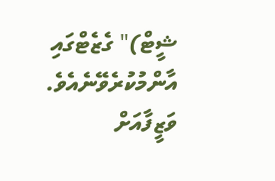ޝީޓް)" ގެޒެޓްގައި އާންމުކުރެވޭނެއެވެ. ވަޒީފާއަށް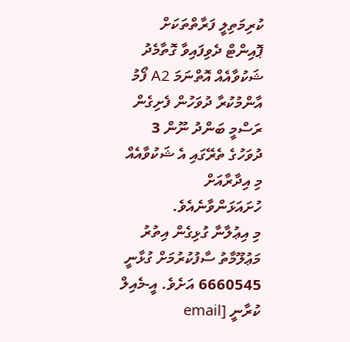ކުރިމަތިލީ ފަރާތްތަކަށް ޕޮއިންޓް ދެވިފައިވާ ގޮތާމެދު ޝަކުވާއެއް އޮތްނަމަ A2 ފޯމު އާންމުކުރާ ދުވަހުން ފެށިގެން ރަސްމީ ބަންދު ނޫން 3 ދުވަހުގެ ތެރޭގައި އެ ޝަކުވާއެއް މި އިދާރާއަށް ހުށައަޅަންވާނެއެވެ.
މި އިޢުލާނާ ގުޅިގެން އިތުރު މަޢުލޫމާތު ސާފުކުރުމަށް ގުޅާނީ 6660545 އަށެވެ. އީ-މެއިލް ކުރާނީ [email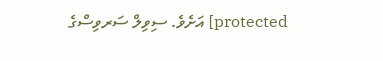protected] އަށެވެ. ސިވިލް ސަރވިސްގެ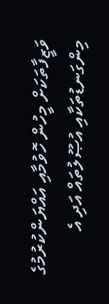ވަޒީފާތަކަށް މީހުން ހޮވުމާއި އައްޔަންކުރުމުގެ މިންގަނޑުތަކާއި އުޞޫލުތައް އަދި އެ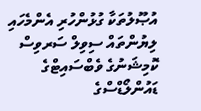އުޞޫލުތަކާ ގުޅުންހުރި އެންމެހައި ލިޔުންތައް ސިވިލް ސަރވިސް ކޮމިޝަނުގެ ވެބްސައިޓްގެ ޑައުންލޯޑްސްގެ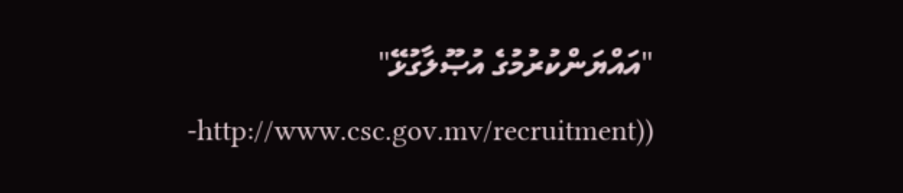"އައްޔަންކުރުމުގެ އުޞޫލާގުޅޭ" ((http://www.csc.gov.mv/recruitment-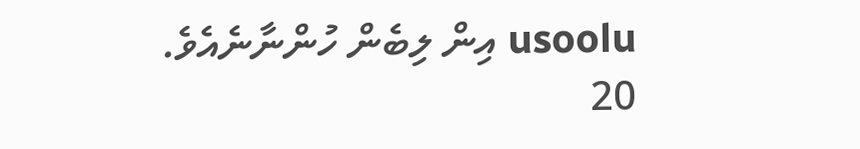usoolu އިން ލިބެން ހުންނާނެއެވެ.
20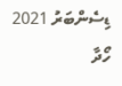ޑިސެންބަރު 2021
ހޯދާ